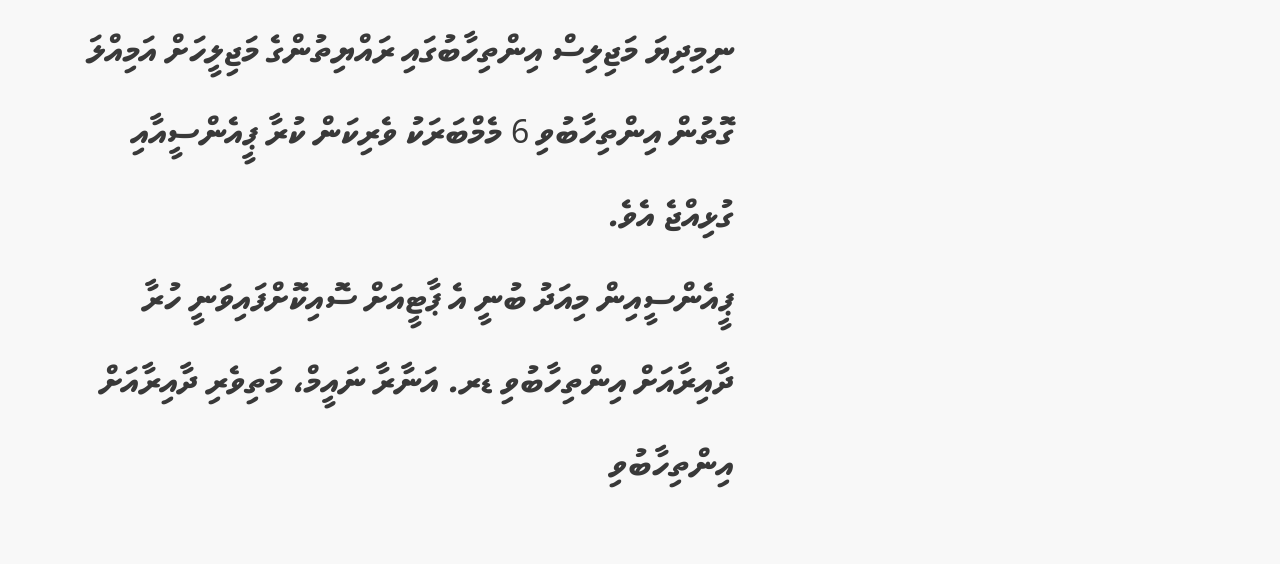ނިމިދިޔަ މަޖިލިސް އިންތިހާބުގައި ރައްޔިތުންގެ މަޖިލީހަށް އަމިއްލަ ގޮތުން އިންތިހާބުވި 6 މެމްބަރަކު ވެރިކަން ކުރާ ޕީއެންސީއާއި ގުޅިއްޖެ އެވެ.
ޕީއެންސީއިން މިއަދު ބުނީ އެ ޕާޓީއަށް ސޮއިކޮށްފައިވަނީ ހުރާ ދާއިރާއަށް އިންތިހާބުވި ޑރ. އަނާރާ ނައީމް، މަތިވެރި ދާއިރާއަށް އިންތިހާބުވި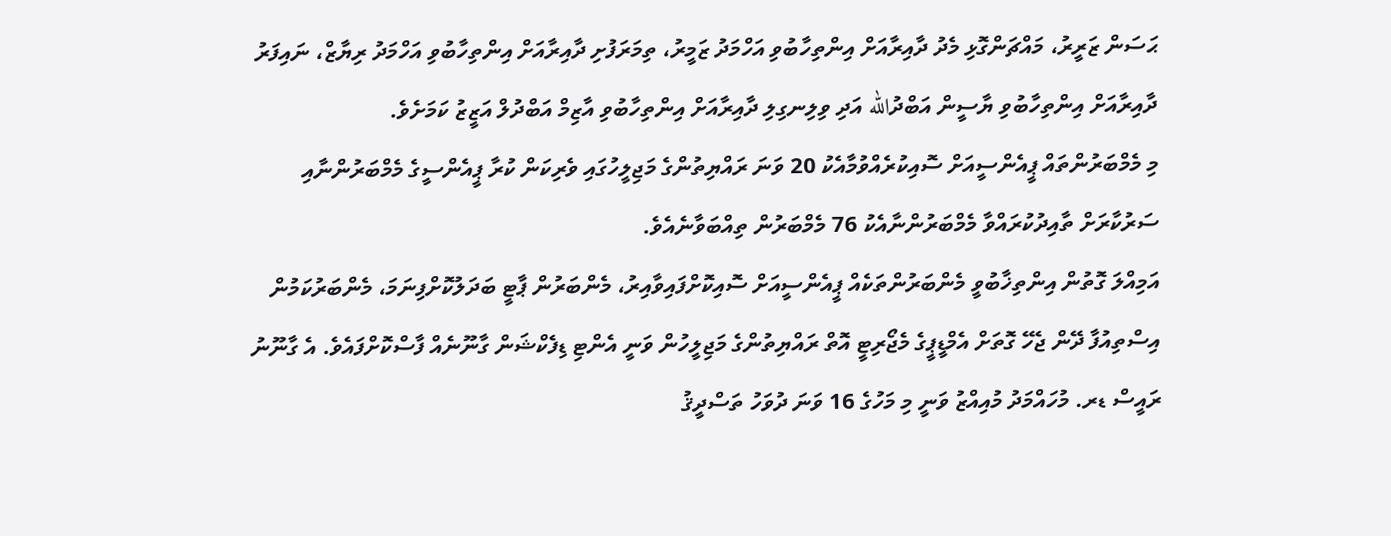ޙަސަން ޒަރީރު، މައްޗަންގޮޅި މެދު ދާއިރާއަށް އިންތިހާބުވި އަހްމަދު ޒަމީރު، ތިމަރަފުށި ދާއިރާއަށް އިންތިހާބުވި އަހްމަދު ރިޔާޒް، ނައިފަރު ދާއިރާއަށް އިންތިހާބުވި ޔާސީން އަބްދުالله އަދި ވިލިނގިލި ދާއިރާއަށް އިންތިހާބުވި އާޒިމް އަބްދުލް އަޒީޒު ކަމަށެވެ.
މި މެމްބަރުންތައް ޕީއެންސީއަށް ސޮއިކުރެއްވުމާއެކު 20 ވަނަ ރައްޔިތުންގެ މަޖިލީހުގައި ވެރިކަން ކުރާ ޕީއެންސީގެ މެމްބަރުންނާއި ސަރުކާރަށް ތާއިދުކުރައްވާ މެމްބަރުންނާއެކު 76 މެމްބަރުން ތިއްބަވާނެއެވެ.
އަމިއްލަ ގޮތުން އިންތިޚާބުވީ މެންބަރުންތަކެއް ޕީއެންސީއަށް ސޮއިކޮށްފައިވާއިރު، މެންބަރުން ޕާޓީ ބަދަލުކޮށްފިނަމަ، މެންބަރުކަމުން އިސްތިއުފާ ދޭން ޖެހޭ ގޮތަށް އެމްޑީޕީގެ މެޖޯރިޓީ އޮތް ރައްޔިތުންގެ މަޖިލީހުން ވަނީ އެންޓި ޑިފެކްޝަން ގާނޫނެއް ފާސްކޮށްފައެވެ. އެ ގާނޫނު ރައީސް ޑރ. މުހައްމަދު މުއިއްޒު ވަނީ މި މަހުގެ 16 ވަނަ ދުވަހު ތަސްދީޤު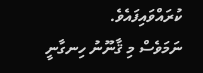ކުރައްވައިފައެވެ.
ނަމަވެސް މި ޤާނޫނު ހިނގާނީ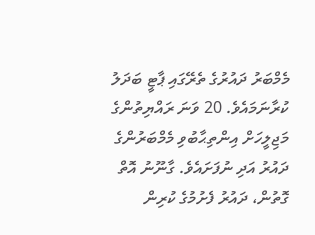މެމްބަރު ދައުރުގެ ތެރޭގައި ޕާޓީ ބަދަލު ކުރާނަމައެވެ. 20 ވަނަ ރައްޔިތުންގެ މަޖިލީހަށް އިންތިޙާބުވި މެމްބަރުންގެ ދައުރު އަދި ނުފަށައެވެ. ގާނޫނު އޮތް ގޮތުން، ދައުރު ފެށުމުގެ ކުރިން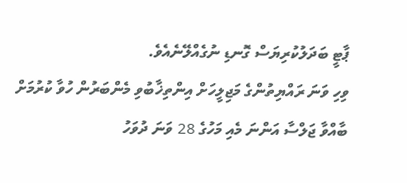ޕާޓީ ބަދަލުކުރިޔަސް ގޮނޑި ނުގެއްލޭނެއެވެ.
ވިހި ވަނަ ރައްޔިތުންގެ މަޖިލީހަށް އިންތިޚާބުވި މެންބަރުން ހުވާ ކުރުމަށް ބާއްވާ ޖަލްސާ އަންނަ މެއި މަހުގެ 28 ވަނަ ދުވަހު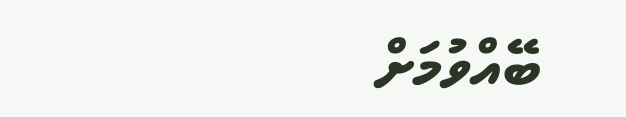ބޭއްވުމަށް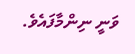ވަނީ ނިންމާފައެވެ.